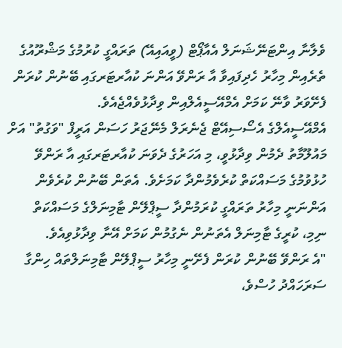ވެލާނާ އިންޓަނޭޝަނަލް އެއާޕޯޓް (ވީއައިއޭ) ތަރައްގީ ކުރުމުގެ މަޝްރޫއުގެ ތެރެއިން މިހާރު ހެދިފައިވާ އާ ރަންވޭ އަންނަ ކުއާރޓަރގައި ބޭނުން ކުރަން ފެށޭވަރު ވާނޭ ކަމަށް އެމްއޭސީއެލްއިން ވިދާޅުވެއްޖެއެވެ.
އެމްއޭސީއެލްގެ އެސޯސިއޭޓް ޖެނެރަލް މެނޭޖަރު ހަސަން އަރީފް "ވަގުތު" އަށް މައުލޫމާތު ދެމުން ވިދާޅުވީ، މި އަހަރުގެ ދެވަނަ ކުއާރޓަރގައި އާ ރަންވޭ ހުޅުވުމުގެ މަސައްކަތް ކުރެވެމުންދާ ކަމަށެވެ. އެތަން ބޭނުން ކުރެވެން އަންނަނީ މިހާރު ތަރައްގީ ކުރަމުންދާ ސީޕްލޭން ޓާމިނަލްގެ މަސައްކަތް ނިމި، ކުރީގެ ޓާމިނަލް އެތަނުން ނެގުމުން ކަމަށް އޭނާ ވިދާޅުވިއެވެ.
"އެ ރަންވޭ ބޭނުން ކުރަން ފެށޭނީ މިހާރު ސީޕްލޭން ޓާމިނަލްތައް ހިންގާ ސަރަހައްދު ހުސްވެ،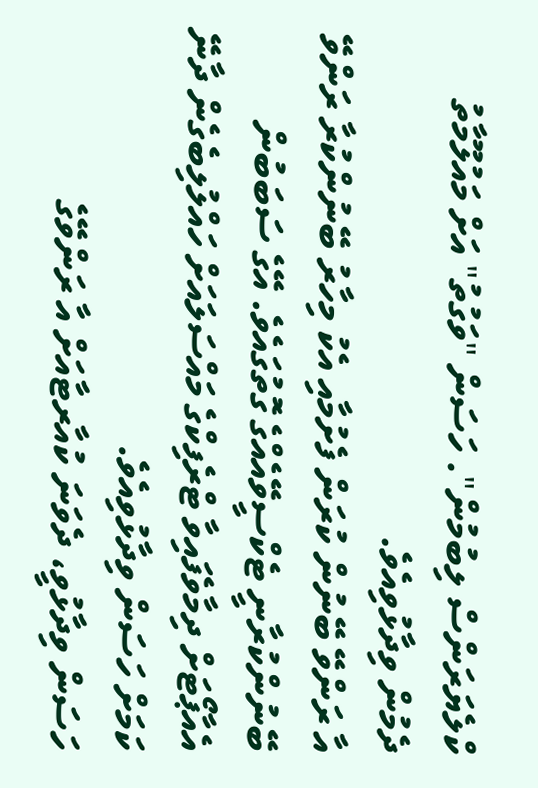ކްލެޔަރަންސް ލިބުމުން". ހަސަން "ވަގުތު" އަށް މައުލޫމާތު ދެމުން ވިދާޅުވިއެވެ.
އާ ރަންވޭ ބޭނުން ކުރަން ފެށުމާއި އެކު މިހާރު ބޭނުންކުރާ ރަންވޭ ބޭނުންކުރާނީ ޓެކްސީވޭއެއްގެ ގޮތުގައެވެ. އޭގެ ސަބަބުން އެއާޕޯޓަށް ދިމާވެފައިވާ ޓްރެފިކްގެ މައްސަލައަށް ހައްލުލިބެގެން ދާނޭ ކަމަށް ހަސަން ވިދާޅުވިއެވެ.
ހަސަން ވިދާޅުވީ، ދެވަނަ ކުއާރޓާއަށް އާ ރަންވޭގެ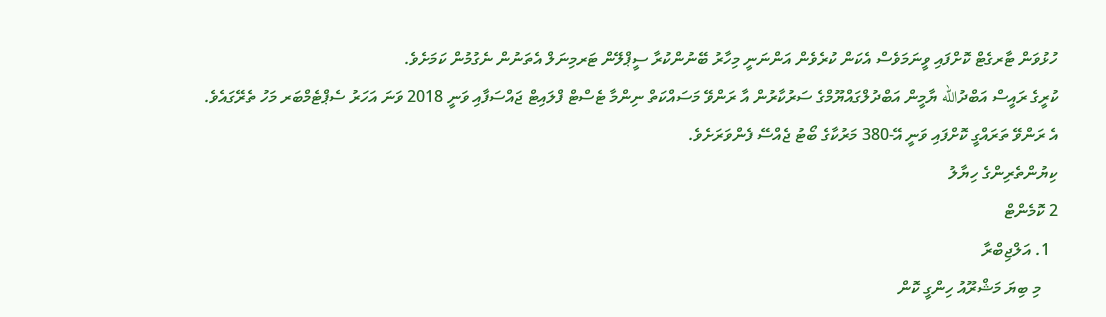ހުޅުވަން ޓާރގެޓް ކޮށްފައި ވީނަމަވެސް އެކަން ކުރެވެން އަންނަނީ މިހާރު ބޭނުންކުރާ ސީޕްލޭން ޓަރމިނަލް އެތަނުން ނެގުމުން ކަމަށެވެ.
ކުރީގެ ރައީސް އަބްދުالله ޔާމީން އަބްދުލްގައްޔޫމްގެ ސަރުކާރުން އާ ރަންވޭ މަސައްކަތް ނިންމާ ޓެސްޓް ފްލައިޓް ޖައްސަފާއި ވަނީ 2018 ވަނަ އަހަރު ސެޕްޓެމްބަރ މަހު ތެރޭގައެވެ. އެ ރަންވޭ ތަރައްގީ ކޮށްފައި ވަނީ އޭ-380 މަރުކާގެ ބޯޓު ޖެއްސޭ ފެންވަރަށެވެ.
ކިޔުންތެރިންގެ ހިޔާލު
2 ކޮމެންޓް
  1. އަލްޖިބްރާ
    މި ބިޔަ މަޝްރޫއު ހިންގީ ކޮން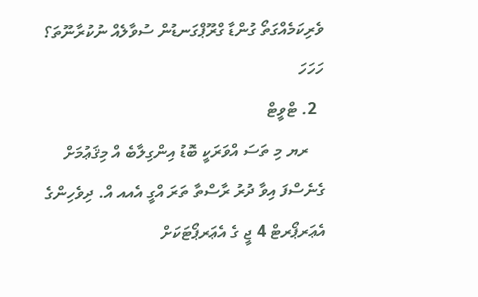ވެރިކަމެއްގަތޯ ގުންޑާ ގްރޫޕްގަނޑުން ސުވާލެއް ނުކުރާނޫތަ؟ ހަހަހަ
  2. ޓްވީޓް
    ރޔ މި ތަސަ އްވަރަކީ ބޮޑު އިންގިލާބެ އް މިޤަޢުމަށް ގެނެސްފަ އިވާ ދުރު ރާސްތާ ތަރަ އްގީ އެއއ އް. ދިވެހިންގެ އެޢަރޕޯރޓް 4 ޖީ ގެ އެޢަރޕޯޓަކަށް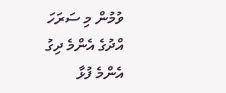ވުމުން މި ސަރަހަ އްދުގެ އެންމެ ދިގު އެންމެ ފުޅާ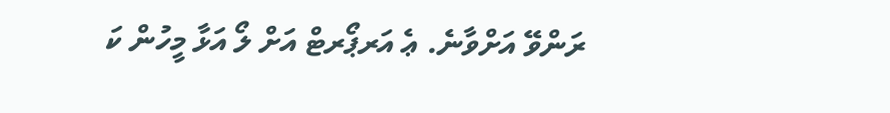ރަންވޭ އަށްވާނެ. ޢެ އަރޕޯރޓް އަށް ލޯ އަޅާ މީހުން ކަ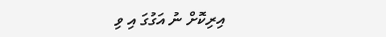އިރިކޮށް ނު އަގުގަ އި ވި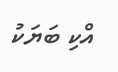އްކި ބަޔަކު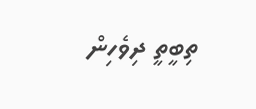ތިބީތީ ދިވެހިން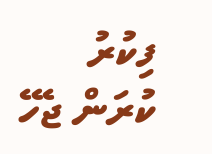ފިކުރު ކުރަން ޖެހޭ